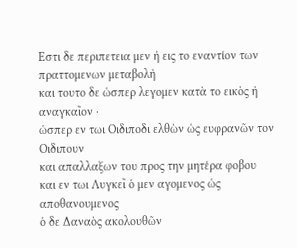Εστι δε περιπετεια μεν ἡ εις το εναντίον των πραττομενων μεταβολὴ
και τουτο δε ὡσπερ λεγομεν κατὰ το εικὸς ὴ αναγκαῖον ·
ὡσπερ εν τωι Οιδιποδι ελθὼν ὡς ευφρανῶν τον Οιδιπουν
και απαλλαξων του προς την μητέρα φοβου
και εν τωι Λυγκεῖ ὁ μεν αγομενος ὡς αποθανουμενος
ὁ δε Δαναὸς ακολουθῶν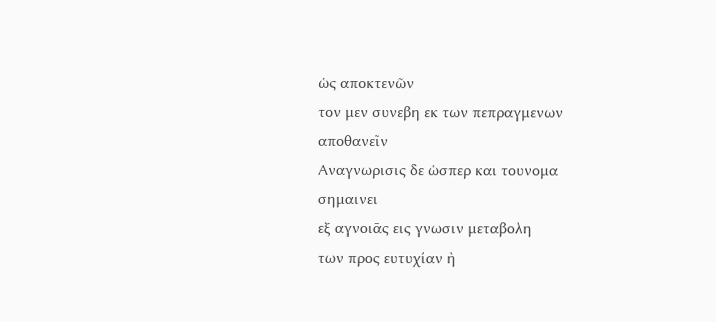ὡς αποκτενῶν
τον μεν συνεβη εκ των πεπραγμενων αποθανεῖν
Αναγνωρισις δε ὡσπερ και τουνομα σημαινει
εξ αγνοιᾱς εις γνωσιν μεταβολη
των προς ευτυχίαν ὴ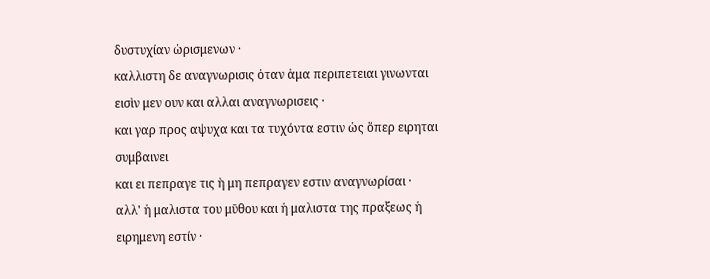δυστυχίαν ὡρισμενων ·
καλλιστη δε αναγνωρισις ὁταν ἁμα περιπετειαι γινωνται
εισὶν μεν ουν και αλλαι αναγνωρισεις ·
και γαρ προς αψυχα και τα τυχόντα εστιν ὡς ὅπερ ειρηται συμβαινει
και ει πεπραγε τις ὴ μη πεπραγεν εστιν αναγνωρίσαι ·
αλλ' ἡ μαλιστα του μῡθου και ἡ μαλιστα της πραξεως ἡ ειρημενη εστίν ·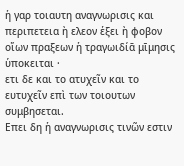ἡ γαρ τοιαυτη αναγνωρισις και περιπετεια ὴ ελεον ἑξει ὴ φοβον
οἵων πραξεων ἡ τραγωιδίᾱ μῑμησις ὑποκειται ·
ετι δε και το ατυχεῖν και το ευτυχεῖν επὶ των τοιουτων συμβησεται.
Επει δη ἡ αναγνωρισις τινῶν εστιν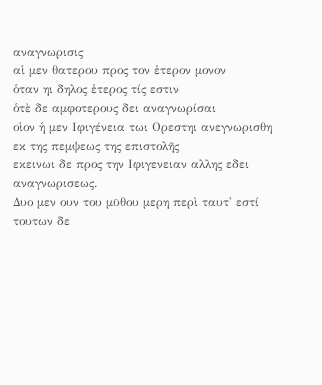αναγνωρισις
αἱ μεν θατερου προς τον ἑτερον μονον
ὁταν ηι δηλος ἑτερος τίς εστιν
ὁτὲ δε αμφοτερους δει αναγνωρίσαι
οἱον ἡ μεν Ιφιγένεια τωι Ορεστηι ανεγνωρισθη εκ της πεμψεως της επιστολῆς
εκεινωι δε προς την Ιφιγενειαν αλλης εδει αναγνωρισεως.
Δυο μεν ουν του μῡθου μερη περὶ ταυτ' εστί
τουτων δε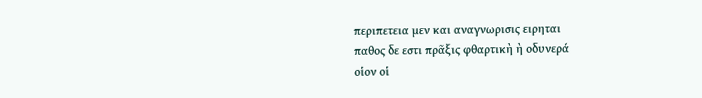περιπετεια μεν και αναγνωρισις ειρηται
παθος δε εστι πρᾶξις φθαρτικὴ ὴ οδυνερά
οἱον οἱ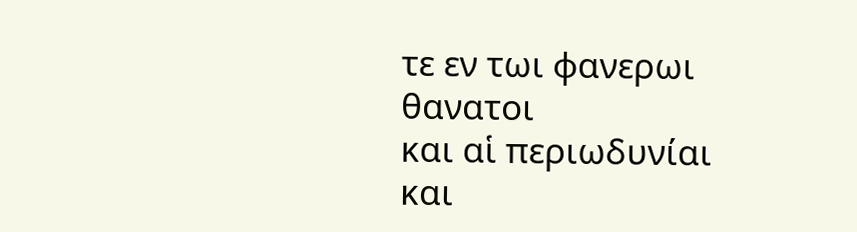τε εν τωι φανερωι θανατοι
και αἱ περιωδυνίαι και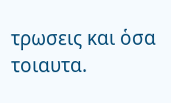τρωσεις και ὁσα τοιαυτα.